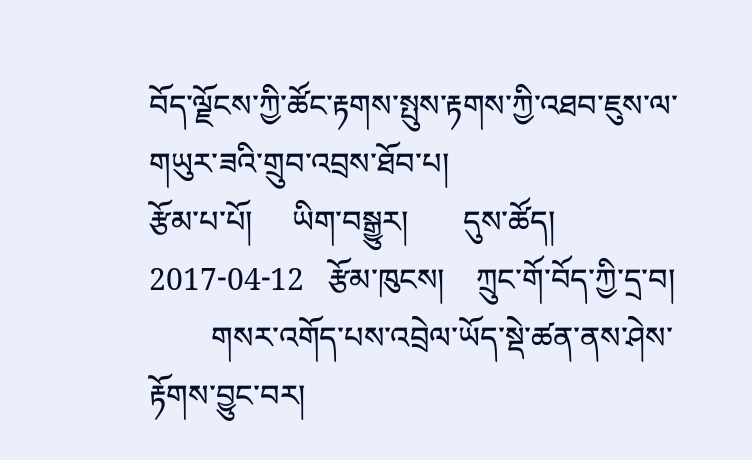བོད་ལྗོངས་ཀྱི་ཚོང་རྟགས་སྤུས་རྟགས་ཀྱི་འཐབ་ཇུས་ལ་གཡུར་ཟའི་གྲུབ་འབྲས་ཐོབ་པ།
རྩོམ་པ་པོ།     ཡིག་བསྒྱུར།       དུས་ཚོད།   2017-04-12   རྩོམ་ཁུངས།    ཀྲུང་གོ་བོད་ཀྱི་དྲ་བ།
        གསར་འགོད་པས་འབྲེལ་ཡོད་སྡེ་ཚན་ནས་ཤེས་རྟོགས་བྱུང་བར།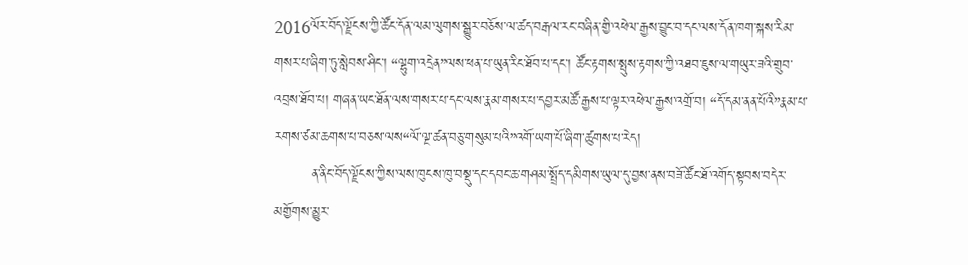2016ལོར་བོད་ལྗོངས་ཀྱི་ཚོང་དོན་ལམ་ལུགས་སྒྱུར་བཅོས་ལ་ཚད་བརྒལ་རང་བཞིན་གྱི་འཕེལ་རྒྱས་བྱུང་བ་དང་ལས་དོན་ཁག་སྐས་རིམ་གསར་པ་ཞིག་ཏུ་སླེབས་ཤིང་། “ལྷུག་འདྲེན”ལས་ཕན་པ་ཡུན་རིང་ཐོབ་པ་དང་། ཚོང་རྟགས་སྤུས་རྟགས་ཀྱི་འཐབ་ཇུས་ལ་གཡུར་ཟའི་གྲུབ་འབྲས་ཐོབ་པ། གཞན་ཡང་ཐོན་ལས་གསར་པ་དང་ལས་རྣམ་གསར་པ་དབྱར་མཚོ་རྒྱས་པ་ལྟར་འཕེལ་རྒྱས་འགྲོ་བ། “དོ་དམ་ནན་པོའི”རྣམ་པ་རགས་ཙམ་ཆགས་པ་བཅས་ལས“ལོ་ལྔ་ཚན་བཅུ་གསུམ་པའི”འགོ་ཡག་པོ་ཞིག་ཚུགས་པ་རེད།
        ན་ནིང་བོད་ལྗོངས་ཀྱིས་ལས་ཁུངས་ཁུ་བསྡུ་དང་དབང་ཆ་གཤམ་སྤྲོད་དམིགས་ཡུལ་དུ་བྱས་ནས་བཟོ་ཚོང་ཐོ་འགོད་སྟབས་བདེར་མགྱོགས་མྱུར་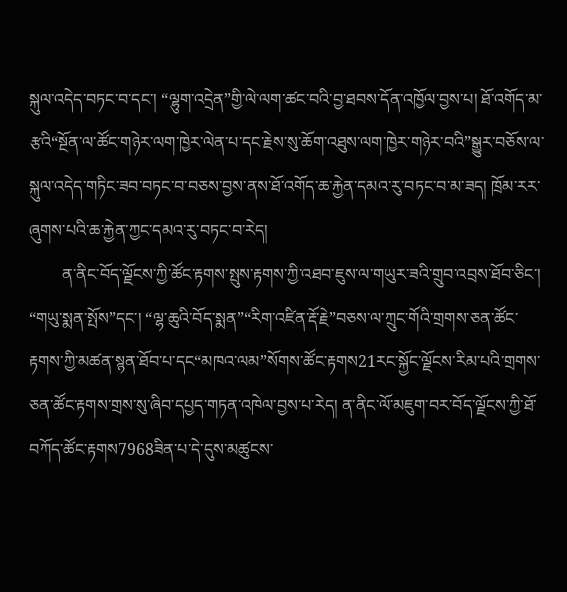སྐུལ་འདེད་བཏང་བ་དང་། “ལྷུག་འདྲེན”གྱི་ལེ་ལག་ཚང་བའི་བྱ་ཐབས་དོན་འཁྱོལ་བྱས་པ། ཐོ་འགོད་མ་རྩའི“སྔོན་ལ་ཚོང་གཉེར་ལག་ཁྱེར་ལེན་པ་དང་རྗེས་སུ་ཆོག་འཐུས་ལག་ཁྱེར་གཉེར་བའི”སྒྱུར་བཅོས་ལ་སྐུལ་འདེད་གཏིང་ཟབ་བཏང་བ་བཅས་བྱས་ནས་ཐོ་འགོད་ཆ་རྐྱེན་དམའ་རུ་བཏང་བ་མ་ཟད། ཁྲོམ་རར་ཞུགས་པའི་ཆ་རྐྱེན་ཀྱང་དམའ་རུ་བཏང་བ་རེད།
        ན་ནིང་བོད་ལྗོངས་ཀྱི་ཚོང་རྟགས་སྤུས་རྟགས་ཀྱི་འཐབ་ཇུས་ལ་གཡུར་ཟའི་གྲུབ་འབྲས་ཐོབ་ཅིང་། “གཡུ་སྨན་སྤོས”དང་། “ལྷ་ཆུའི་བོད་སྨན”“རིག་འཛིན་རྡོ་རྗེ”བཅས་ལ་ཀྲུང་གོའི་གྲགས་ཅན་ཚོང་རྟགས་ཀྱི་མཚན་སྙན་ཐོབ་པ་དང“མཁའ་ལམ”སོགས་ཚོང་རྟགས21རང་སྐྱོང་ལྗོངས་རིམ་པའི་གྲགས་ཅན་ཚོང་རྟགས་གྲས་སུ་ཞིབ་དཔྱད་གཏན་འཁེལ་བྱས་པ་རེད། ན་ནིང་ལོ་མཇུག་བར་བོད་ལྗོངས་ཀྱི་ཐོ་བཀོད་ཚོང་རྟགས7968ཟིན་པ་དེ་དུས་མཚུངས་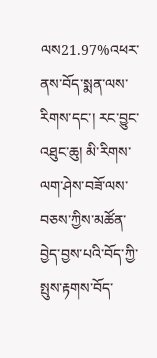ལས21.97%འཕར་ནས་བོད་སྨན་ལས་རིགས་དང་། རང་བྱུང་འཐུང་ཆུ། མི་རིགས་ལག་ཤེས་བཟོ་ལས་བཅས་ཀྱིས་མཚོན་བྱེད་བྱས་པའི་བོད་ཀྱི་སྤུས་རྟགས་བོད་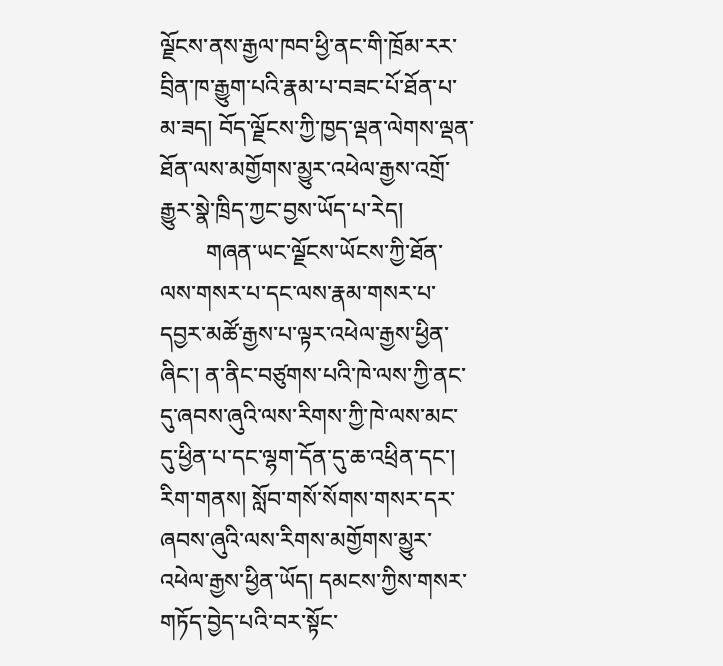ལྗོངས་ནས་རྒྱལ་ཁབ་ཕྱི་ནང་གི་ཁྲོམ་རར་བྲིན་ཁ་རྒྱུག་པའི་རྣམ་པ་བཟང་པོ་ཐོན་པ་མ་ཟད། བོད་ལྗོངས་ཀྱི་ཁྱད་ལྡན་ལེགས་ལྡན་ཐོན་ལས་མགྱོགས་མྱུར་འཕེལ་རྒྱས་འགྲོ་རྒྱུར་སྣེ་ཁྲིད་ཀྱང་བྱས་ཡོད་པ་རེད།
        གཞན་ཡང་ལྗོངས་ཡོངས་ཀྱི་ཐོན་ལས་གསར་པ་དང་ལས་རྣམ་གསར་པ་དབྱར་མཚོ་རྒྱས་པ་ལྟར་འཕེལ་རྒྱས་ཕྱིན་ཞིང་། ན་ནིང་བཙུགས་པའི་ཁེ་ལས་ཀྱི་ནང་དུ་ཞབས་ཞུའི་ལས་རིགས་ཀྱི་ཁེ་ལས་མང་དུ་ཕྱིན་པ་དང་ལྷག་དོན་དུ་ཆ་འཕྲིན་དང་། རིག་གནས། སློབ་གསོ་སོགས་གསར་དར་ཞབས་ཞུའི་ལས་རིགས་མགྱོགས་མྱུར་འཕེལ་རྒྱས་ཕྱིན་ཡོད། དམངས་ཀྱིས་གསར་གཏོད་བྱེད་པའི་བར་སྟོང་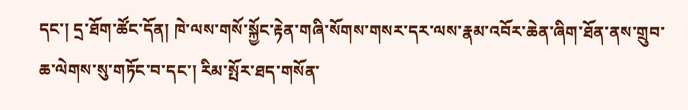དང་། དྲ་ཐོག་ཚོང་དོན། ཁེ་ལས་གསོ་སྐྱོང་རྟེན་གཞི་སོགས་གསར་དར་ལས་རྣམ་འབོར་ཆེན་ཞིག་ཐོན་ནས་གྲུབ་ཆ་ལེགས་སུ་གཏོང་བ་དང་། རིམ་སྤོར་ཐད་གསོན་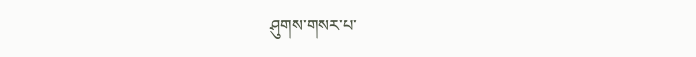ཤུགས་གསར་པ་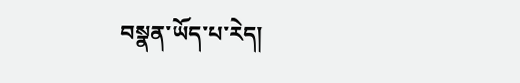བསྣན་ཡོད་པ་རེད།